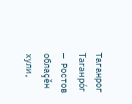Таганрог
Таганро́г — Ростов облаçĕн хули,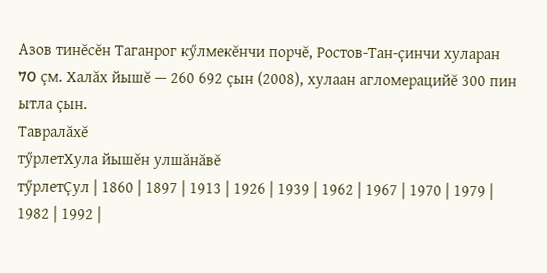Азов тинĕсĕн Таганрог кӳлмекĕнчи порчĕ, Ростов-Тан-çинчи хуларан 70 çм. Халăх йышĕ — 260 692 çын (2008), хулаан агломерацийĕ 300 пин ытла çын.
Тавралăхĕ
тӳрлетХула йышĕн улшăнăвĕ
тӳрлетÇул | 1860 | 1897 | 1913 | 1926 | 1939 | 1962 | 1967 | 1970 | 1979 | 1982 | 1992 |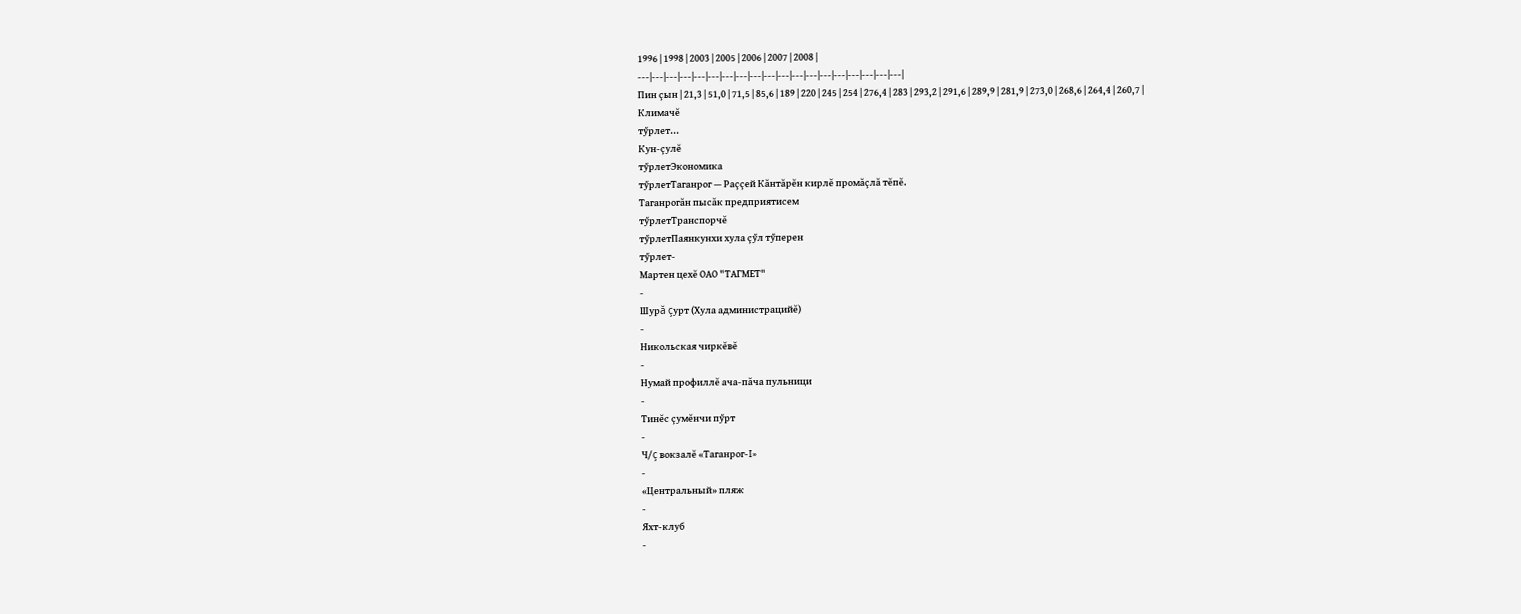1996 | 1998 | 2003 | 2005 | 2006 | 2007 | 2008 |
---|---|---|---|---|---|---|---|---|---|---|---|---|---|---|---|---|---|---|
Пин çын | 21,3 | 51,0 | 71,5 | 85,6 | 189 | 220 | 245 | 254 | 276,4 | 283 | 293,2 | 291,6 | 289,9 | 281,9 | 273,0 | 268,6 | 264,4 | 260,7 |
Климачĕ
тӳрлет...
Кун-çулĕ
тӳрлетЭкономика
тӳрлетТаганрог — Раççей Кăнтăрĕн кирлĕ промăçлă тĕпĕ.
Таганрогăн пысăк предприятисем
тӳрлетТранспорчĕ
тӳрлетПаянкунхи хула çӳл тӳперен
тӳрлет-
Мартен цехĕ ОАО "ТАГМЕТ"
-
Шурă çурт (Хула администрацийĕ)
-
Никольская чиркĕвĕ
-
Нумай профиллĕ ача-пăча пульници
-
Тинĕс çумĕнчи пӳрт
-
Ч/ç вокзалĕ «Таганрог-I»
-
«Центральный» пляж
-
Яхт-клуб
-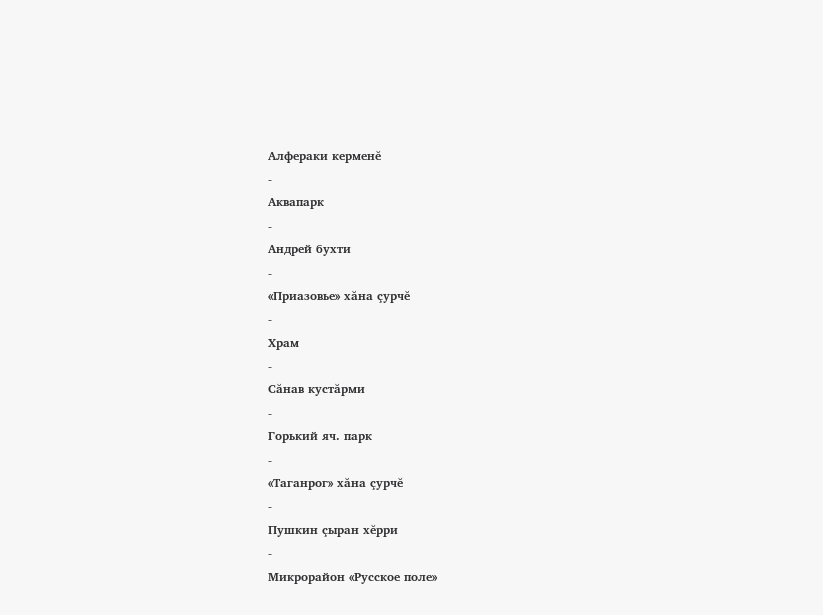Алфераки керменĕ
-
Аквапарк
-
Андрей бухти
-
«Приазовье» хăна çурчĕ
-
Храм
-
Сăнав кустăрми
-
Горький яч. парк
-
«Таганрог» хăна çурчĕ
-
Пушкин çыран хĕрри
-
Микрорайон «Русское поле»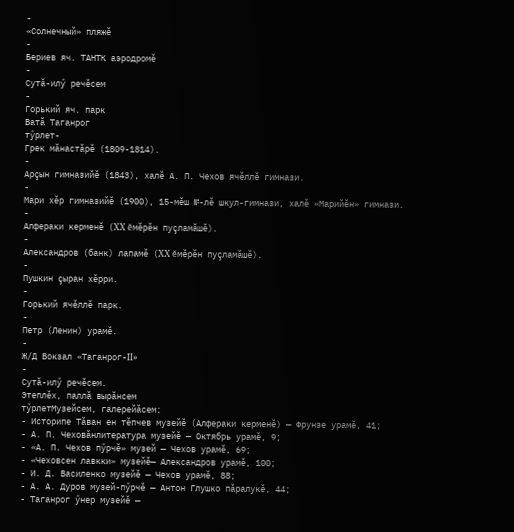-
«Солнечный» пляжĕ
-
Бериев яч. ТАНТК аэродромĕ
-
Сутă-илӳ речĕсем
-
Горький яч. парк
Ватă Таганрог
тӳрлет-
Грек мăнастăрĕ (1809-1814).
-
Арçын гимназийĕ (1843), халĕ А. П. Чехов ячĕллĕ гимнази.
-
Мари хĕр гимназийĕ (1900), 15-мĕш №-лĕ шкул-гимнази, халĕ «Марийĕн» гимнази.
-
Алфераки керменĕ (XX ĕмĕрĕн пуçламăшĕ).
-
Александров (банк) лапамĕ (XX ĕмĕрĕн пуçламăшĕ).
-
Пушкин çыран хĕрри.
-
Горький ячĕллĕ парк.
-
Петр (Ленин) урамĕ.
-
Ж/Д Вокзал «Таганрог-II»
-
Сутă-илӳ речĕсем.
Этеплĕх, паллă вырăнсем
тӳрлетМузейсем, галерейăсем:
- Историпе Тăван ен тĕпчев музейĕ (Алфераки керменĕ) — Фрунзе урамĕ, 41;
- А. П. Чеховăнлитература музейĕ — Октябрь урамĕ, 9;
- «А. П. Чехов пӳрчĕ» музей — Чехов урамĕ, 69;
- «Чеховсен лавкки» музейĕ— Александров урамĕ, 100;
- И. Д. Василенко музейĕ — Чехов урамĕ, 88;
- А. А. Дуров музей-пӳрчĕ — Антон Глушко пăралукĕ, 44;
- Таганрог ӳнер музейĕ —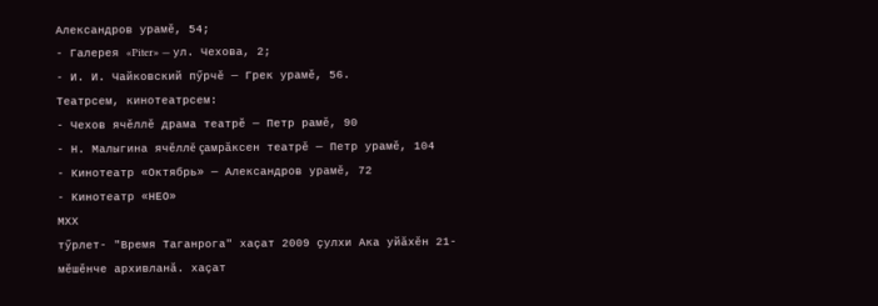Александров урамĕ, 54;
- Галерея «Piter» — ул. Чехова, 2;
- И. И. Чайковский пӳрчĕ — Грек урамĕ, 56.
Театрсем, кинотеатрсем:
- Чехов ячĕллĕ драма театрĕ — Петр рамĕ, 90
- Н. Малыгина ячĕллĕ çамрăксен театрĕ — Петр урамĕ, 104
- Кинотеатр «Октябрь» — Александров урамĕ, 72
- Кинотеатр «НЕО»
МХХ
тӳрлет- "Время Таганрога" хаçат 2009 ҫулхи Ака уйӑхӗн 21-мӗшӗнче архивланӑ. хаçат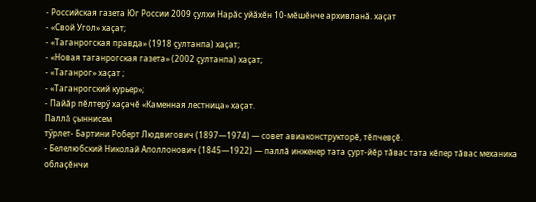- Российская газета Юг России 2009 ҫулхи Нарӑс уйӑхӗн 10-мӗшӗнче архивланӑ. хаçат
- «Свой Угол» хаçат;
- «Таганрогская правда» (1918 çултанпа) хаçат;
- «Новая таганрогская газета» (2002 çултанпа) хаçат;
- «Таганрог» хаçат ;
- «Таганрогский курьер»;
- Пайăр пĕлтерӳ хаçачĕ «Каменная лестница» хаçат.
Паллă çыннисем
тӳрлет- Бартини Роберт Людвигович (1897—1974) — совет авиаконструкторĕ, тĕпчевçĕ.
- Белелюбский Николай Аполлонович (1845—1922) — паллă инженер тата çурт-йĕр тăвас тата кĕпер тăвас механика облаçĕнчи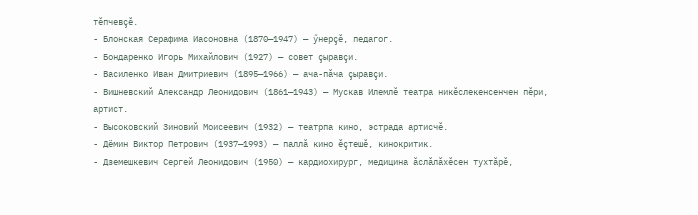тĕпчевçĕ.
- Блонская Серафима Иасоновна (1870—1947) — ӳнерçĕ, педагог.
- Бондаренко Игорь Михайлович (1927) — совет çыравçи.
- Василенко Иван Дмитриевич (1895—1966) — ача-пăча çыравçи.
- Вишневский Александр Леонидович (1861—1943) — Мускав Илемлĕ театра никĕслекенсенчен пĕри, артист.
- Высоковский Зиновий Моисеевич (1932) — театрпа кино, эстрада артисчĕ.
- Дёмин Виктор Петрович (1937—1993) — паллă кино ĕçтешĕ, кинокритик.
- Дземешкевич Сергей Леонидович (1950) — кардиохирург, медицина ăслăлăхĕсен тухтăрĕ,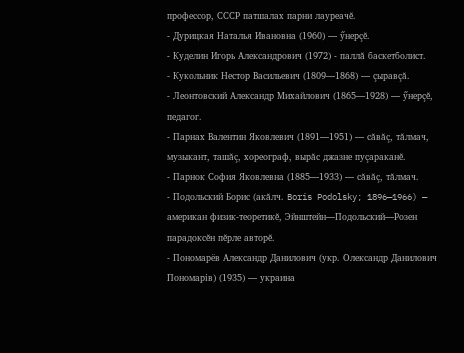профессор, СССР патшалах парни лауреачĕ.
- Дурицкая Наталья Ивановна (1960) — ӳнерçĕ.
- Куделин Игорь Александрович (1972) - паллă баскетболист.
- Кукольник Нестор Васильевич (1809—1868) — çыравçă.
- Леонтовский Александр Михайлович (1865—1928) — ӳнерçĕ, педагог.
- Парнах Валентин Яковлевич (1891—1951) — сăвăç, тăлмач, музыкант, ташăç, хореограф, вырăс джазне пуçараканĕ.
- Парнок София Яковлевна (1885—1933) — сăвăç, тăлмач.
- Подольский Борис (акăлч. Boris Podolsky; 1896—1966) — американ физик-теоретикĕ, Эйнштейн—Подольский—Розен парадоксĕн пĕрле авторĕ.
- Пономарёв Александр Данилович (укр. Олександр Данилович Пономарів) (1935) — украина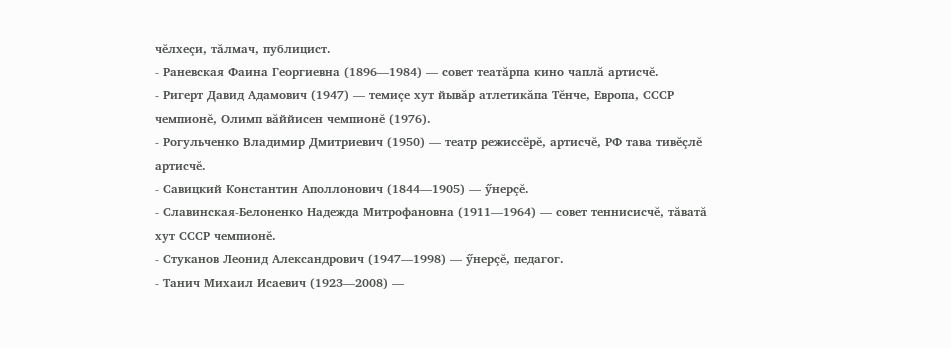чĕлхеçи, тăлмач, публицист.
- Раневская Фаина Георгиевна (1896—1984) — совет театăрпа кино чаплă артисчĕ.
- Ригерт Давид Адамович (1947) — темиçе хут йывăр атлетикăпа Тĕнче, Европа, СССР чемпионĕ, Олимп вăййисен чемпионĕ (1976).
- Рогульченко Владимир Дмитриевич (1950) — театр режиссёрĕ, артисчĕ, РФ тава тивĕçлĕ артисчĕ.
- Савицкий Константин Аполлонович (1844—1905) — ӳнерçĕ.
- Славинская-Белоненко Надежда Митрофановна (1911—1964) — совет теннисисчĕ, тăватă хут СССР чемпионĕ.
- Стуканов Леонид Александрович (1947—1998) — ӳнерçĕ, педагог.
- Танич Михаил Исаевич (1923—2008) —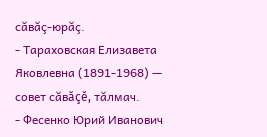сăвăç-юрăç.
- Тараховская Елизавета Яковлевна (1891-1968) — совет сăвăçĕ, тăлмач.
- Фесенко Юрий Иванович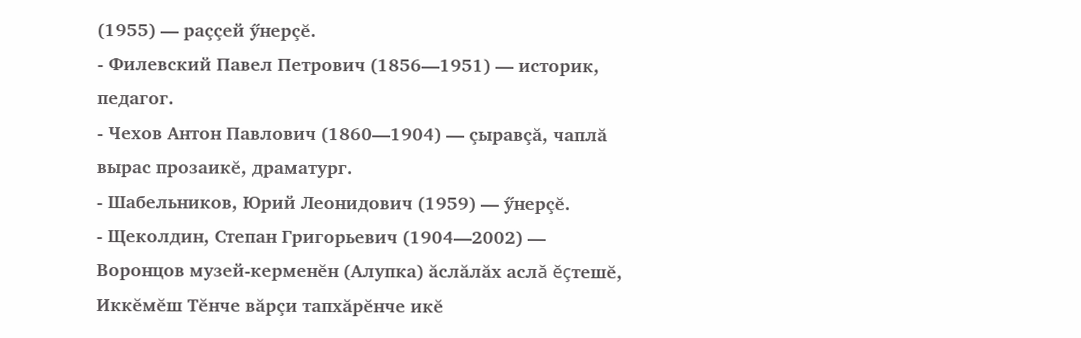(1955) — раççей ӳнерçĕ.
- Филевский Павел Петрович (1856—1951) — историк, педагог.
- Чехов Антон Павлович (1860—1904) — çыравçă, чаплă вырас прозаикĕ, драматург.
- Шабельников, Юрий Леонидович (1959) — ӳнерçĕ.
- Щеколдин, Степан Григорьевич (1904—2002) — Воронцов музей-керменĕн (Алупка) ăслăлăх аслă ĕçтешĕ, Иккĕмĕш Тĕнче вăрçи тапхăрĕнче икĕ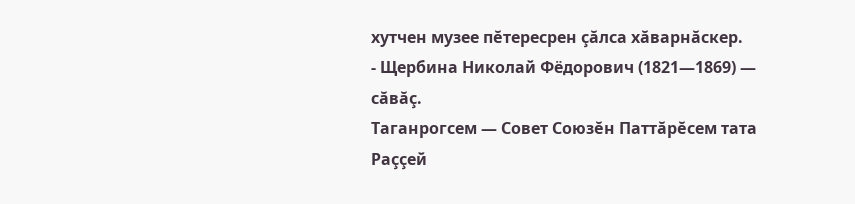хутчен музее пĕтересрен çăлса хăварнăскер.
- Щербина Николай Фёдорович (1821—1869) — сăвăç.
Таганрогсем — Совет Союзĕн Паттăрĕсем тата Раççей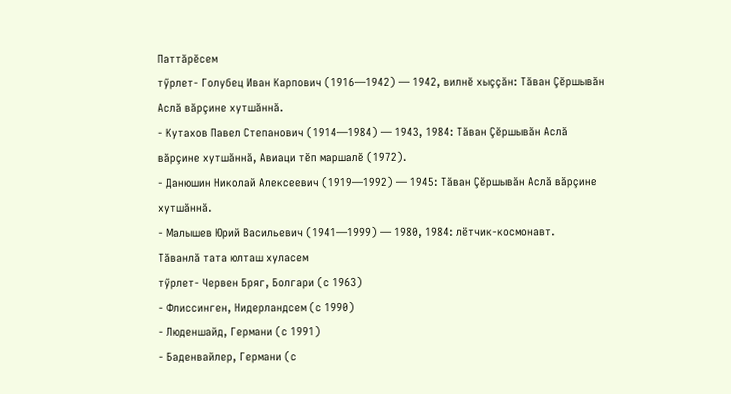Паттăрĕсем
тӳрлет- Голубец Иван Карпович (1916—1942) — 1942, вилнĕ хыççăн: Тăван Çĕршывăн Аслă вăрçине хутшăннă.
- Кутахов Павел Степанович (1914—1984) — 1943, 1984: Тăван Çĕршывăн Аслă вăрçине хутшăннă, Авиаци тĕп маршалĕ (1972).
- Данюшин Николай Алексеевич (1919—1992) — 1945: Тăван Çĕршывăн Аслă вăрçине хутшăннă.
- Малышев Юрий Васильевич (1941—1999) — 1980, 1984: лётчик-космонавт.
Тăванлă тата юлташ хуласем
тӳрлет- Червен Бряг, Болгари (с 1963)
- Флиссинген, Нидерландсем (с 1990)
- Люденшайд, Германи (с 1991)
- Баденвайлер, Германи (с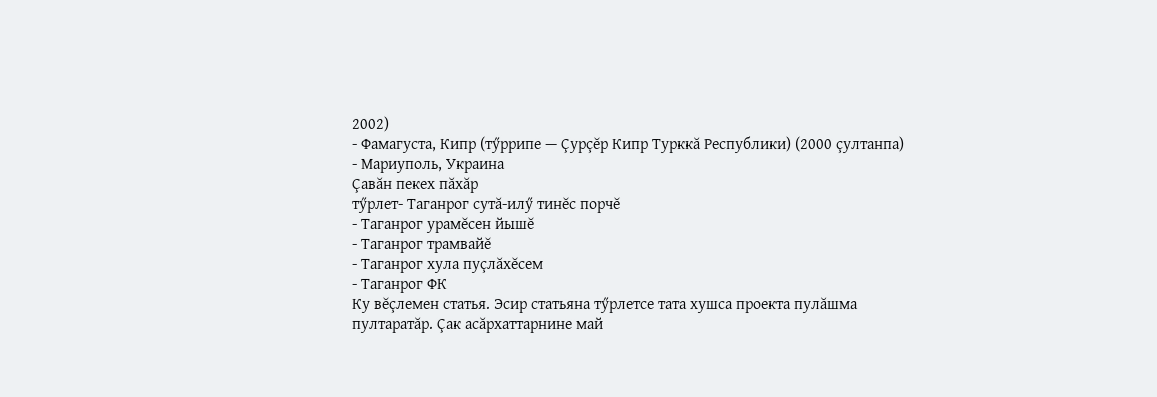2002)
- Фамагуста, Кипр (тӳррипе — Çурçĕр Кипр Турккă Республики) (2000 çултанпа)
- Мариуполь, Украина
Çавăн пекех пăхăр
тӳрлет- Таганрог сутă-илӳ тинĕс порчĕ
- Таганрог урамĕсен йышĕ
- Таганрог трамвайĕ
- Таганрог хула пуçлăхĕсем
- Таганрог ФК
Ку вĕçлемен статья. Эсир статьяна тӳрлетсе тата хушса проекта пулăшма пултаратăр. Çак асăрхаттарнине май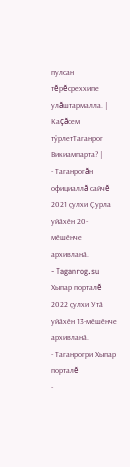пулсан тĕрĕсреххипе улăштармалла. |
Каçăсем
тӳрлетТаганрог Викиампарта? |
- Таганрогăн официаллă сайчĕ 2021 ҫулхи Ҫурла уйӑхӗн 20-мӗшӗнче архивланӑ.
- Taganrog.su Хыпар порталĕ 2022 ҫулхи Утӑ уйӑхӗн 13-мӗшӗнче архивланӑ.
- Таганрогри Хыпар порталĕ
-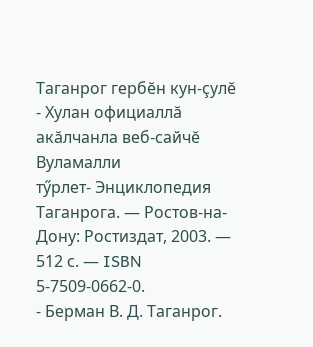Таганрог гербĕн кун-çулĕ
- Хулан официаллă акăлчанла веб-сайчĕ
Вуламалли
тӳрлет- Энциклопедия Таганрога. — Ростов-на-Дону: Ростиздат, 2003. — 512 с. — ISBN 5-7509-0662-0.
- Берман В. Д. Таганрог.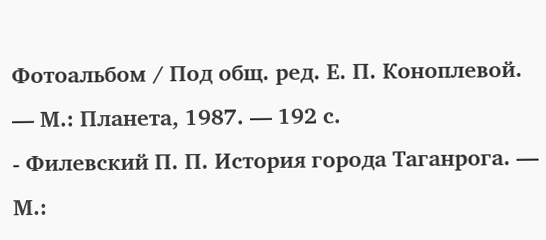Фотоальбом / Под общ. ред. Е. П. Коноплевой. — М.: Планета, 1987. — 192 с.
- Филевский П. П. История города Таганрога. — М.: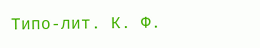Типо-лит. К. Ф.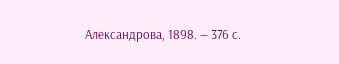Александрова, 1898. — 376 с.